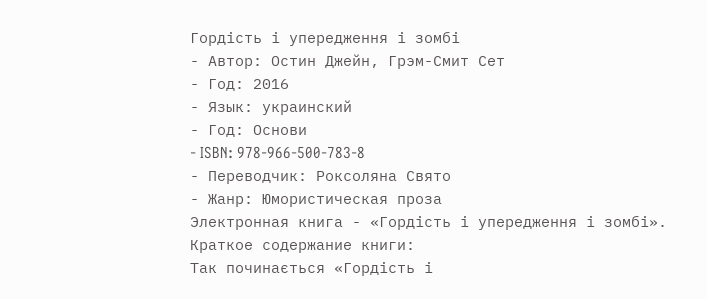Гордість і упередження і зомбі
- Автор: Остин Джейн, Грэм-Смит Сет
- Год: 2016
- Язык: украинский
- Год: Основи
- ISBN: 978-966-500-783-8
- Переводчик: Роксоляна Свято
- Жанр: Юмористическая проза
Электронная книга - «Гордість і упередження і зомбі». Краткое содержание книги:
Так починається «Гордість і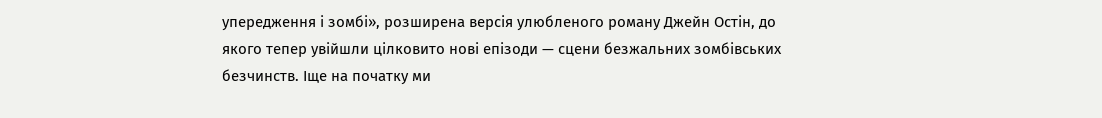упередження і зомбі», розширена версія улюбленого роману Джейн Остін, до якого тепер увійшли цілковито нові епізоди — сцени безжальних зомбівських безчинств. Іще на початку ми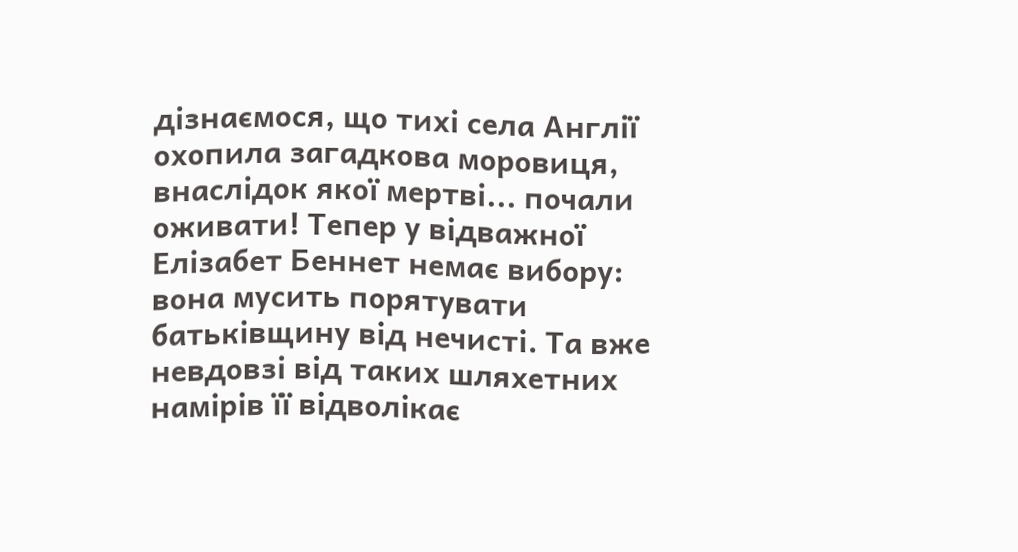дізнаємося, що тихі села Англії охопила загадкова моровиця, внаслідок якої мертві... почали оживати! Тепер у відважної Елізабет Беннет немає вибору: вона мусить порятувати батьківщину від нечисті. Та вже невдовзі від таких шляхетних намірів її відволікає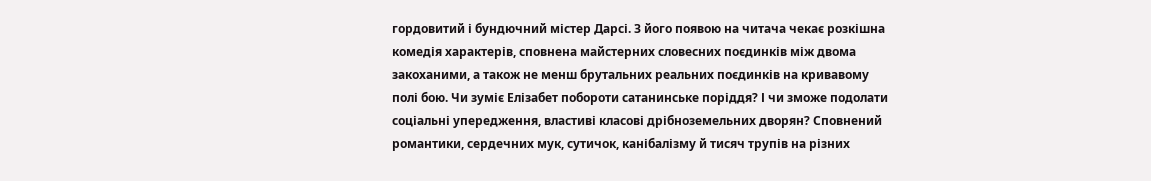гордовитий і бундючний містер Дарсі. З його появою на читача чекає розкішна комедія характерів, сповнена майстерних словесних поєдинків між двома закоханими, а також не менш брутальних реальних поєдинків на кривавому полі бою. Чи зуміє Елізабет побороти сатанинське поріддя? І чи зможе подолати соціальні упередження, властиві класові дрібноземельних дворян? Сповнений романтики, сердечних мук, сутичок, канібалізму й тисяч трупів на різних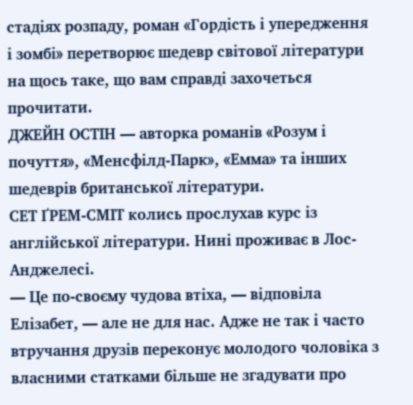стадіях розпаду, роман «Гордість і упередження і зомбі» перетворює шедевр світової літератури на щось таке, що вам справді захочеться прочитати.
ДЖЕЙН ОСТІН — авторка романів «Розум і почуття», «Менсфілд-Парк», «Емма» та інших шедеврів британської літератури.
СЕТ ҐРЕМ-СМІТ колись прослухав курс із англійської літератури. Нині проживає в Лос-Анджелесі.
— Це по-своєму чудова втіха, — відповіла Елізабет, — але не для нас. Адже не так і часто втручання друзів переконує молодого чоловіка з власними статками більше не згадувати про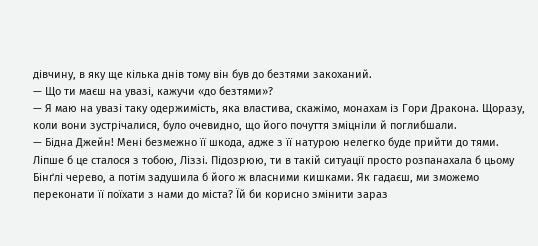дівчину, в яку ще кілька днів тому він був до безтями закоханий.
— Що ти маєш на увазі, кажучи «до безтями»?
— Я маю на увазі таку одержимість, яка властива, скажімо, монахам із Гори Дракона. Щоразу, коли вони зустрічалися, було очевидно, що його почуття зміцніли й поглибшали.
— Бідна Джейн! Мені безмежно її шкода, адже з її натурою нелегко буде прийти до тями. Ліпше б це сталося з тобою, Ліззі. Підозрюю, ти в такій ситуації просто розпанахала б цьому Бінґлі черево, а потім задушила б його ж власними кишками. Як гадаєш, ми зможемо переконати її поїхати з нами до міста? Їй би корисно змінити зараз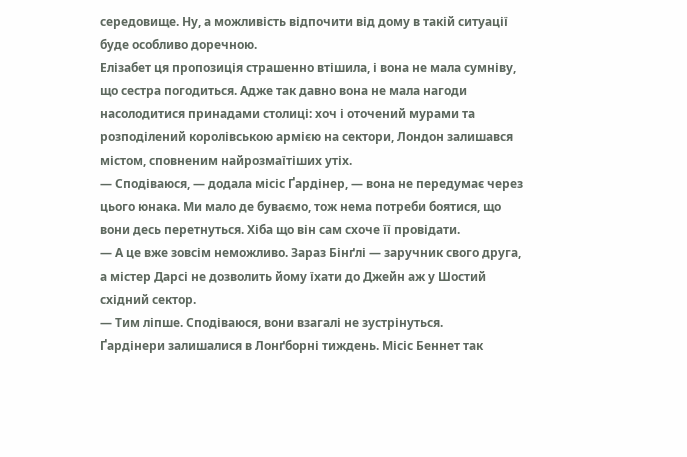середовище. Ну, а можливість відпочити від дому в такій ситуації буде особливо доречною.
Елізабет ця пропозиція страшенно втішила, і вона не мала сумніву, що сестра погодиться. Адже так давно вона не мала нагоди насолодитися принадами столиці: хоч і оточений мурами та розподілений королівською армією на сектори, Лондон залишався містом, сповненим найрозмаїтіших утіх.
— Сподіваюся, — додала місіс Ґардінер, — вона не передумає через цього юнака. Ми мало де буваємо, тож нема потреби боятися, що вони десь перетнуться. Хіба що він сам схоче її провідати.
— А це вже зовсім неможливо. Зараз Бінґлі — заручник свого друга, а містер Дарсі не дозволить йому їхати до Джейн аж у Шостий східний сектор.
— Тим ліпше. Сподіваюся, вони взагалі не зустрінуться.
Ґардінери залишалися в Лонґборні тиждень. Місіс Беннет так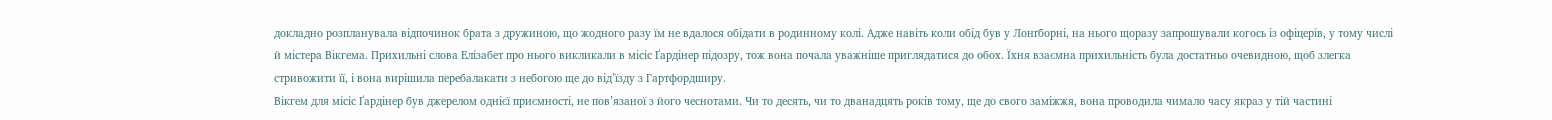докладно розпланувала відпочинок брата з дружиною, що жодного разу їм не вдалося обідати в родинному колі. Адже навіть коли обід був у Лонґборні, на нього щоразу запрошували когось із офіцерів, у тому числі й містера Вікгема. Прихильні слова Елізабет про нього викликали в місіс Ґардінер підозру, тож вона почала уважніше приглядатися до обох. Їхня взаємна прихильність була достатньо очевидною, щоб злегка стривожити її, і вона вирішила перебалакати з небогою ще до від’їзду з Гартфордширу.
Вікгем для місіс Ґардінер був джерелом однієї приємності, не пов’язаної з його чеснотами. Чи то десять, чи то дванадцять років тому, ще до свого заміжжя, вона проводила чимало часу якраз у тій частині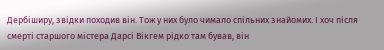Дербіширу, звідки походив він. Тож у них було чимало спільних знайомих. І хоч після смерті старшого містера Дарсі Вікгем рідко там бував, він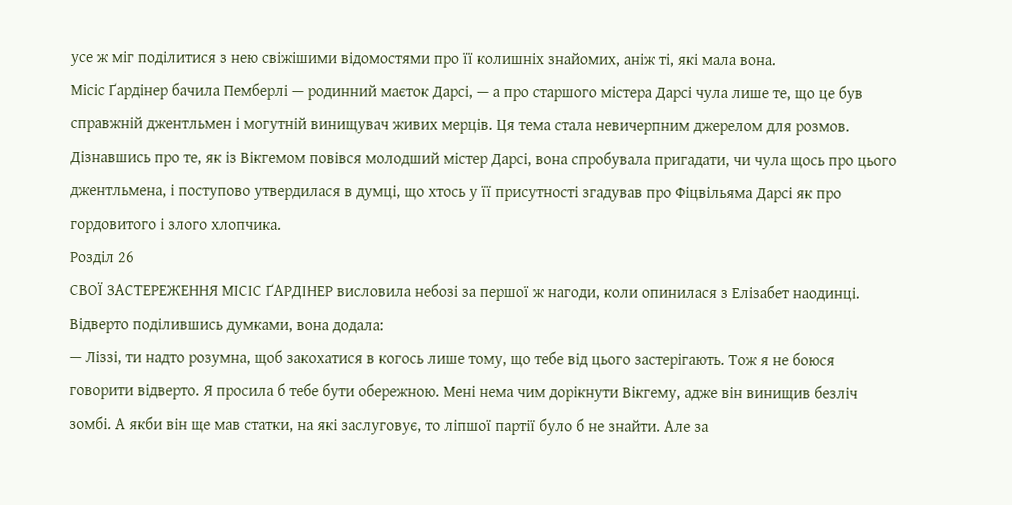усе ж міг поділитися з нею свіжішими відомостями про її колишніх знайомих, аніж ті, які мала вона.
Місіс Ґардінер бачила Пемберлі — родинний маєток Дарсі, — а про старшого містера Дарсі чула лише те, що це був справжній джентльмен і могутній винищувач живих мерців. Ця тема стала невичерпним джерелом для розмов. Дізнавшись про те, як із Вікгемом повівся молодший містер Дарсі, вона спробувала пригадати, чи чула щось про цього джентльмена, і поступово утвердилася в думці, що хтось у її присутності згадував про Фіцвільяма Дарсі як про гордовитого і злого хлопчика.
Розділ 26
СВОЇ ЗАСТЕРЕЖЕННЯ МІСІС ҐАРДІНЕР висловила небозі за першої ж нагоди, коли опинилася з Елізабет наодинці. Відверто поділившись думками, вона додала:
— Ліззі, ти надто розумна, щоб закохатися в когось лише тому, що тебе від цього застерігають. Тож я не боюся говорити відверто. Я просила б тебе бути обережною. Мені нема чим дорікнути Вікгему, адже він винищив безліч зомбі. А якби він ще мав статки, на які заслуговує, то ліпшої партії було б не знайти. Але за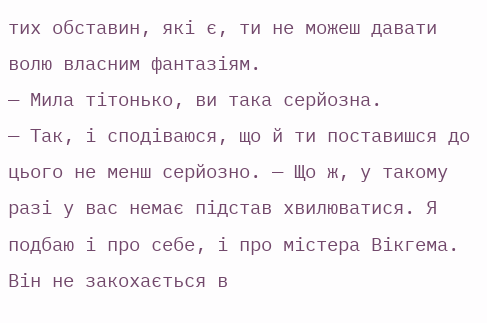тих обставин, які є, ти не можеш давати волю власним фантазіям.
— Мила тітонько, ви така серйозна.
— Так, і сподіваюся, що й ти поставишся до цього не менш серйозно. — Що ж, у такому разі у вас немає підстав хвилюватися. Я подбаю і про себе, і про містера Вікгема. Він не закохається в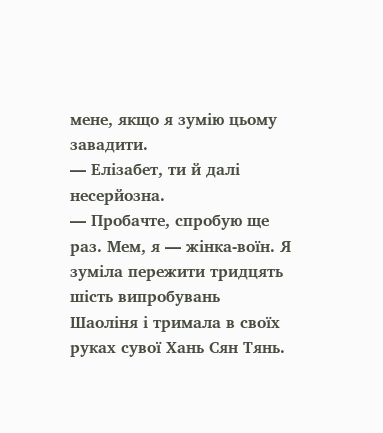мене, якщо я зумію цьому завадити.
— Елізабет, ти й далі несерйозна.
— Пробачте, спробую ще раз. Мем, я — жінка-воїн. Я зуміла пережити тридцять шість випробувань Шаоліня і тримала в своїх руках сувої Хань Сян Тянь.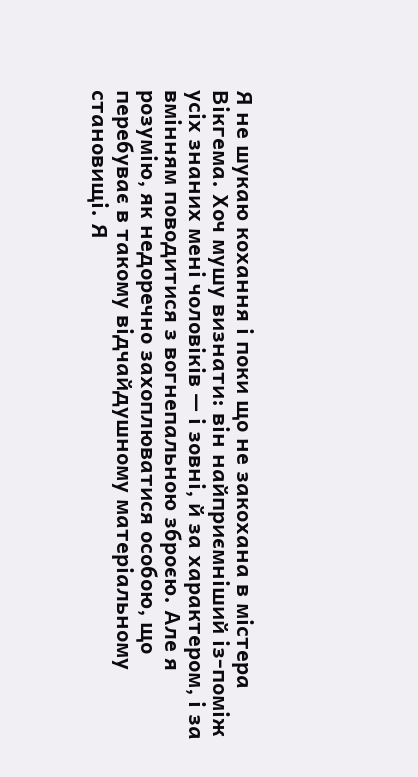Я не шукаю кохання і поки що не закохана в містера Вікгема. Хоч мушу визнати: він найприємніший із-поміж усіх знаних мені чоловіків — і зовні, й за характером, і за вмінням поводитися з вогнепальною зброєю. Але я розумію, як недоречно захоплюватися особою, що перебуває в такому відчайдушному матеріальному становищі. Я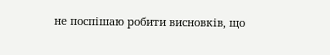не поспішаю робити висновків, що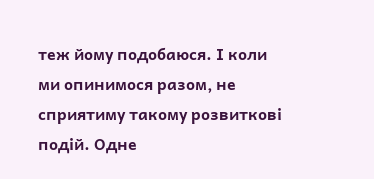теж йому подобаюся. І коли ми опинимося разом, не сприятиму такому розвиткові подій. Одне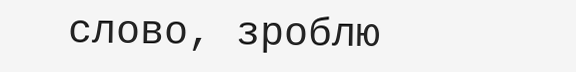слово, зроблю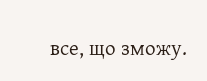все, що зможу.